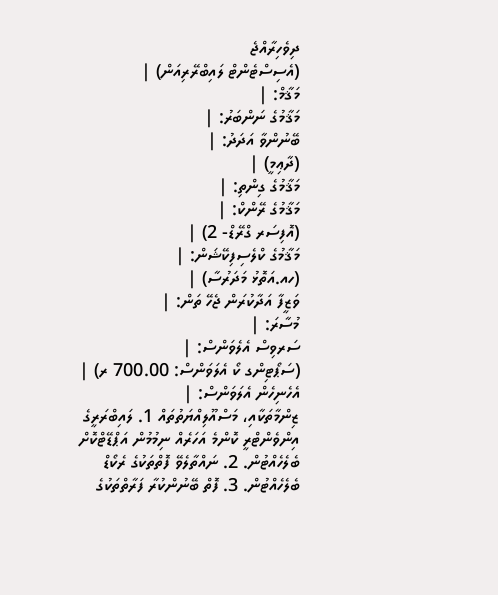ދިވެހިރާއްޖެ
(އެސިސްޓެންޓް ލައިބްރޭރިއަން) |
މަޤާމް: |
މަޤާމުގެ ނަންބަރު: |
ބޭނުންވާ އަދަދު: |
(ދާޢިމީ) |
މަޤާމުގެ ގިންތި: |
މަޤާމުގެ ރޭންކް: |
(އޮފިސަރ ގްރޭޑް- 2) |
މަޤާމުގެ ކްލެސިފިކޭޝަން: |
(ހއ.އަތޮޅު މަދަރުސާ) |
ވަޒީފާ އަދާކުރަން ޖެހޭ ތަން: |
މުސާރަ: |
ސަރވިސް އެލެވަންސް: |
(ސަޕޯޓިންގ ކޯ އެލަވަންސް: 700.00 ރ) |
އެހެނިހެން އެލަވަންސް: |
ޒިންމާތަކާއި، މަސްއޫލިއްޔަތުތައް 1. ލައިބްރަރީގެ އިންވެންޓްރީ ކޮންމެ އަހަރެއް ނިމުމުން އަޕްޑޭޓްކޮށް ބެލެހެއްޓުން. 2. ނައްތާލެވޭ ފޮތްތަކުގެ ރެކޯޑް ބެލެހެއްޓުން. 3. ފޮތް ބޭނުންކުރާ ފަރާތްތަކުގެ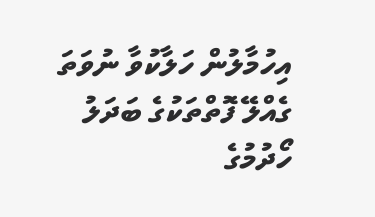އިހުމާލުން ހަލާކުވާ ނުވަތަ ގެއްލޭ ފޮތްތަކުގެ ބަދަލު ހޯދުމުގެ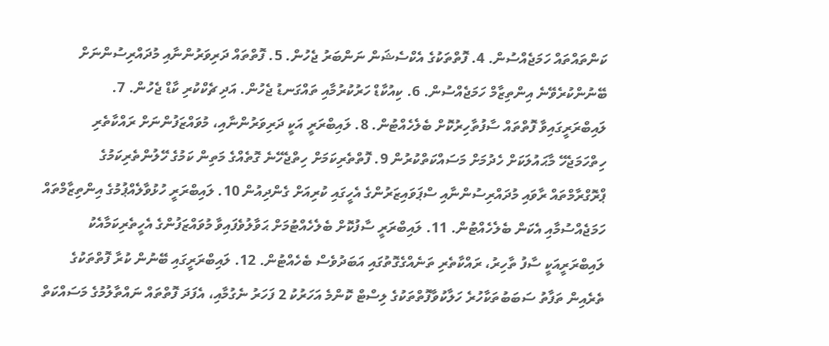ކަންތައްތައް ހަމަޖެއްސުން. 4. ފޮތްތަކުގެ އެކްސެޝަން ނަންބަރު ޖެހުން. 5. ފޮތްތައް ދަރިވަރުންނާއި މުދައްރިސުންނަށް ބޭނުންކުރެވޭނެ އިންތިޒާމް ހަމަޖެއްސުން. 6. ކިއުކާޑް ހަރުކުރުމާއި ތައްގަނޑު ޖެހުން. އަދި ޗެކްކުރި ކާޑް ޖެހުން. 7. ލައިބްރަރީގައިވާ ފޮތްތައް ސާފުތާހިރުކޮށް ބެލެހެއްޓުން. 8. ލައިބްރަރީ އަކީ ދަރިވަރުންނާއި، މުވައްޒަފުންނަށް ރައްކާތެރި ހިތްހަމަޖެހޭ މާޙައުލަކަށް ހެދުމަށް މަސައްކަތްކުރުން 9. ފޮތްތެރިކަމަށް ހިތްޖެހޭނެ ގޮތެއްގެ މަތިން ކަމުގެ ހޭލުންތެރިކަމުގެ ޕްރޮގްރާމްތައް ރާވައި މުދައްރިސުންނާއި ސްޕަވައިޒަރުންގެ އެހީގައި ކުރިއަށް ގެންދިއުން 10. ލައިބްރަރީ ހުޅުވާލެއްޕުމުގެ އިންތިޒާމްތައް ހަމަޖެއްސުމާއި އެކަން ބެލެހެއްޓުން. 11. ލައިބްރަރީ ސާފުކޮށް ބެލެހެއްޓުމަށް ޙަވާލުވެފައިވާ މުވައްޒަފުންގެ އެހީތެރިކަމާއެކު ލައިބްރަރީއަކީ ސާފު ތާހިރު، ރައްކާތެރި ތަނެއްގެގޮތުގައި އަބަދުވެސް ބެހެއްޓުން. 12. ލައިބްރަރީގައި ބޭނުން ކުރާ ފޮތްތަކުގެ ތެރެއިން ތަފާތު ސަބަބުތަކާހުރެ ހަލާކުވާފޮތްތަކުގެ ލިސްޓް ކޮންމެ އަހަރުކު 2 ފަހަރު ނެގުމާއި، އެފަދަ ފޮތްތައް ނައްތާލުމުގެ މަސައްކަތް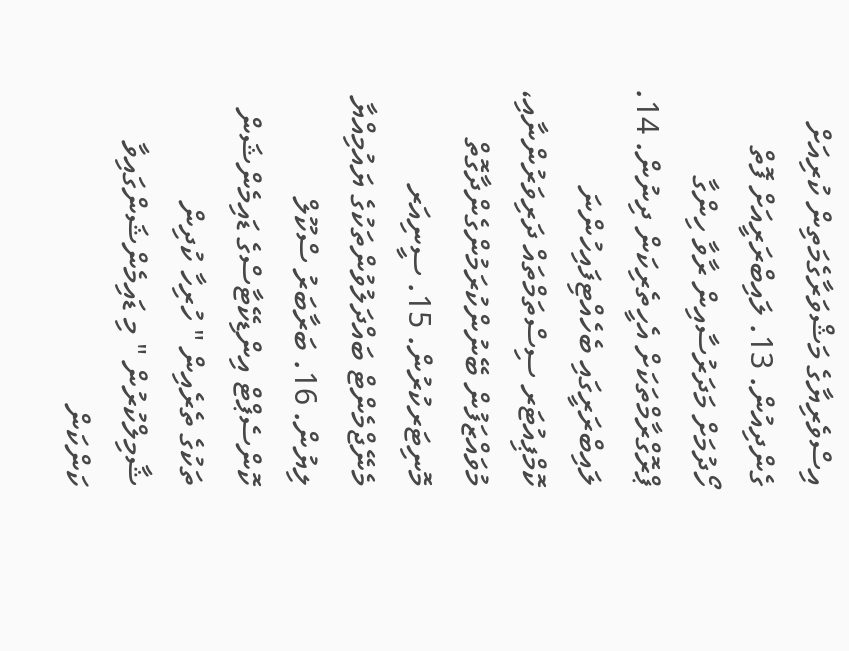އިސްވެރިޔާގެ މަޝްވަރާގެމަތިން ކުރިއަށް ގެންދިއުން. 13. ލައިބްރަރީއަށް ފޮތް ހޯދުމަށް މަދަރުސާއިން ރާވާ ހިންގާ ޕްރޮގްރާމްތަކަށް އެހީތެރިކަން ދިނުން. 14. ލައިބްރަރީގައި ބެހެއްޓިފައިހުންނަ ކޮމްޕިއުޓަރ ސިސްތަމްތައް ދަރިވަރުންނާއި، މުވައްޒަފުން ބޭނުންކުރަމުންގެންދާގޮތް މޮނިޓަރކުރުން. 15. ސީނިއަރ މެނޭޖްމެންޓް ބައްދަލުވުންތަކުގެ ޔައުމިއްޔާ ލިޔުން. 16. ބަރާބަރު ސްކޫލް ކޮންސެޕްޓް އިންޑިކޭޓާސްގެ ޑައިމެންޝަން ތަކުގެ ތެރެއިން " ހުރިހާ ކުދިން ޝާމިލްކުރުން " މި ޑައިމެންޝަންގައިވާ ކަންކަން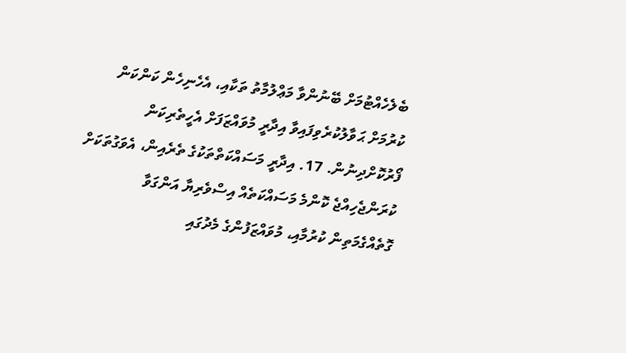ބެލެހެއްޓުމަށް ބޭނުންވާ މަޢްލުމާތު ތަކާއި، އެހެނިހެން ކަންކަން ކުރުމަށް ޙަވާލުކުރެވިފައިވާ އިދާރީ މުވައްޒަފަށް އެހީތެރިކަން ފޯރުކޮށްދިނުން. 17. އިދާރީ މަސައްކަތްތަކުގެ ތެރެއިން، އެވަގުތަކަށް ކުރަންޖެހިއްޖެ ކޮންމެ މަސައްކަތެއް އިސްވެރިޔާ އަންގަވާ ގޮތެއްގެމަތިން ކުރުމާއި، މުވައްޒަފުންގެ މެދުގައި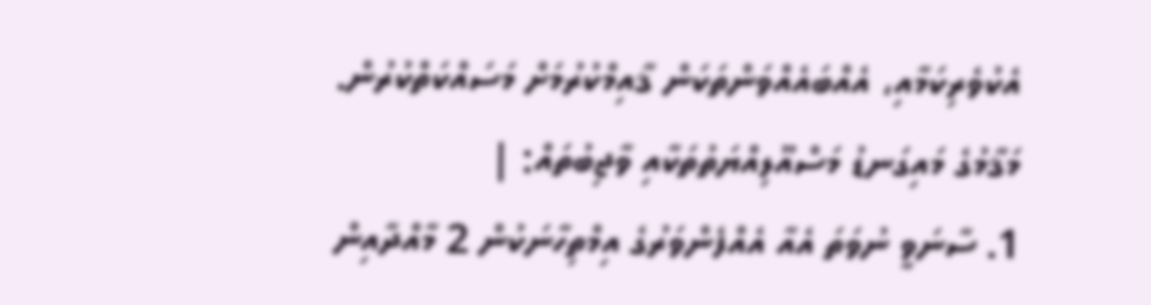އެކުވެރިކަމާއި، އެއްބައެއްވަންތަކަން ޤާއިމްކުރުމަށް މަސައްކަތްކުރުން.
މަޤާމުގެ މައިގަނޑު މަސްއޫލިއްޔަތުތަކާއި ވާޖިބުތައް: |
1. ސާނަވީ ނުވަތަ އެއާ އެއްފެންވަރުގެ އިމްތިހާނަކުން 2 މާއްދާއިން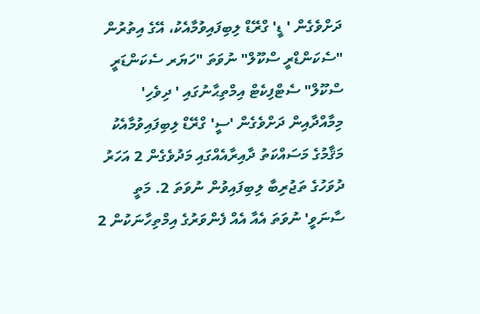ދަށްވެގެން ' ޑީ' ގްރޭޑް ލިބިފައިވުމާއެކު، އޭގެ އިތުރުން "ސެކަންޑްރީ ސްކޫލް" ނުވަތަ "ހަޔަރ ސެކަންޑަރީ ސްކޫލް" ސެޓްފިކެޓް އިމްތިޙާނުގައި ' ދިވެހި' މިމާއްދާއިން ދަށްވެގެން 'ސީ' ގްރޭޑް ލިބިފައިވުމާއެކު މަޤާމުގެ މަސައްކަތު ދާއިރާއެއްގައި މަދުވެގެން 2 އަހަރު ދުވަހުގެ ތަޖުރިބާ ލިބިފައިވުން ނުވަތަ 2. މަތީ ސާނަވީ' ނުވަތަ އެއާ އެއް ފެންވަރުގެ އިމްތިހާނަކުން 2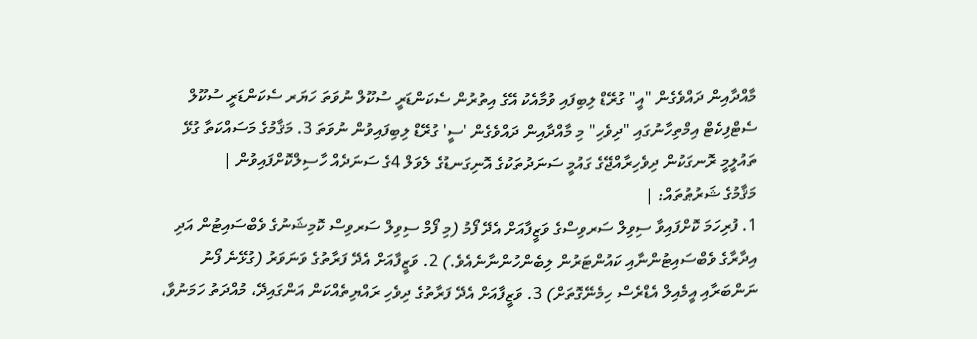މާއްދާއިން ދައްވެގެން "އީ" ގުރޭޑް ލިބިފައި ވުމާއެކު އޭގެ އިތުރުން ސެކަންޑަރީ ސުކޫލް ނުވަތަ ހަޔަރ ސެކަންޑަރީ ސުކޫލް ސެޓްފިކެޓް އިމްތިހާނުގައި "ދިވެހި" މި މާއްދާއިން ދައްވެގެން 'ސީ' ގުރޭޑް ލިބިފައިވުން ނުވަތަ 3. މަޤާމުގެ މަސައްކަތާ ގުޅޭ ތައުލީމީ ރޮނގަކުން ދިވެހިރާއްޖޭގެ ގައުމީ ސަނަދުތަކުގެ އޮނިގަނޑުގެ ލެވަލް 4ގެ ސަނަދެއް ހާސިލްކޮށްފައިވުން |
މަޤާމުގެ ޝަރުޠުތައް: |
1. ފުރިހަމަ ކޮށްފައިވާ ސިވިލް ސަރވިސްގެ ވަޒީފާއަށް އެދޭ ފޯމު (މި ފޯމް ސިވިލް ސަރވިސް ކޮމިޝަނުގެ ވެބްސައިޓުން އަދި އިދާރާގެ ވެބްސައިޓުންނާއި ކައުންޓަރުން ލިބެންހުންނާނެއެވެ.) 2. ވަޒީފާއަށް އެދޭ ފަރާތުގެ ވަނަވަރު (ގުޅޭނެ ފޯނު ނަންބަރާއި އީމެއިލް އެޑްރެސް ހިމެނޭގޮތަށް) 3. ވަޒީފާއަށް އެދޭ ފަރާތުގެ ދިވެހި ރައްޔިތެއްކަން އަންގައިދޭ، މުއްދަތު ހަމަނުވާ،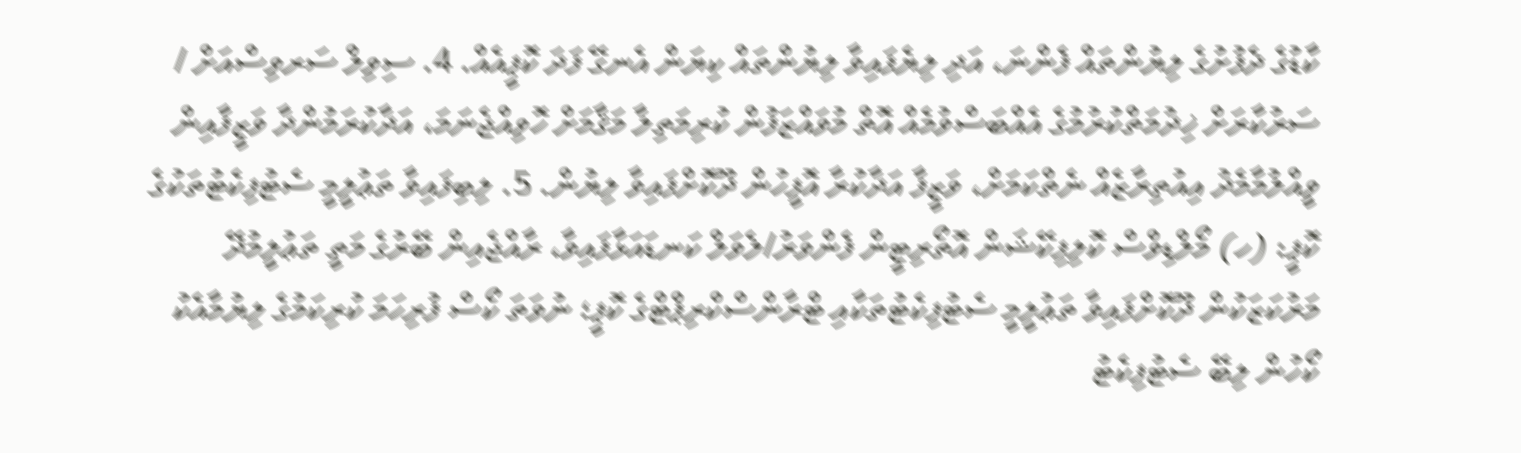ކާޑުގެ ދެފުށުގެ ލިޔުންތައް ފެންނަ، އަދި ލިޔެފައިވާ ލިޔުންތައް ކިޔަން އެނގޭ ފަދަ ކޮޕީއެއް. 4. ސިވިލް ސަރވިސްއަށް / ސަރުކާރަށް ޚިދުމަތްކުރުމުގެ އެއްބަސްވުމެއް އޮތް މުވައްޒަފުން ކުރިމަތިލާ މަޤާމަށް ހޮވިއްޖެނަމަ، އަދާކުރަމުންދާ ވަޒީފާއިން ވީއްލުމާމެދު އިއުތިރާޒެއް ނެތްކަމަށް، ވަޒީފާ އަދާކުރާ އޮފީހުން ދޫކޮށްފައިވާ ލިޔުން. 5. ލިބިފައިވާ ތަޢުލީމީ ސެޓުފިކެޓުތަކުގެ ކޮޕީ: (ހ) މޯލްޑިވްސް ކޮލިފިކޭޝަން އޮތޯރިޓީން ފެންވަރު/ލެވަލް ކަނޑައަޅާފައިވާ، ރާއްޖެއިން ބޭރުގެ މަތީ ތަޢުލީމުދޭ މަރުކަޒަކުން ދޫކޮށްފައިވާ ތަޢުލީމީ ސެޓުފިކެޓުތަކާއި ޓްރާންސްކްރިޕްޓްގެ ކޮޕީ؛ ނުވަތަ ކޯސް ފުރިހަމަ ކުރިކަމުގެ ލިޔުމާއެކު ކޯހުން ލިބޭ ސެޓުފިކެޓު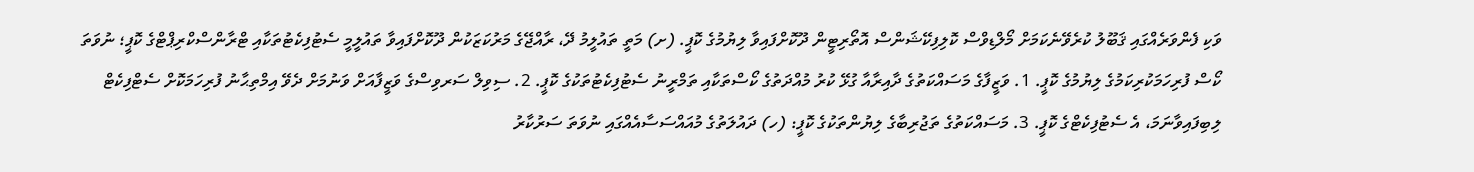ވަކި ފެންވަރެއްގައި ޤަބޫލު ކުރެވޭނެކަމަށް މޯލްޑިވްސް ކޮލިފިކޭޝަންސް އޮތޯރިޓީން ދޫކޮށްފައިވާ ލިޔުމުގެ ކޮޕީ. (ށ) މަތީ ތައުލީމު ދޭ، ރާއްޖޭގެ މަރުކަޒަކުން ދޫކޮށްފައިވާ ތައުލީމީ ސެޓުފިކެޓުތަކާއި ޓްރާންސްކްރިޕްޓްގެ ކޮޕީ؛ ނުވަތަ ކޯސް ފުރިހަމަކުރިކަމުގެ ލިޔުމުގެ ކޮޕީ. 1. ވަޒީފާގެ މަސައްކަތުގެ ދާއިރާއާ ގުޅޭ ކުރު މުއްދަތުގެ ކޯސްތަކާއި ތަމްރީނު ސެޓުފިކެޓުތަކުގެ ކޮޕީ. 2. ސިވިލް ސަރވިސްގެ ވަޒީފާއަށް ވަނުމަށް ދެވޭ އިމްތިޙާނު ފުރިހަމަކޮށް ސެޓްފިކެޓް ލިބިފައިވާނަމަ، އެ ސެޓުފިކެޓްގެ ކޮޕީ. 3. މަސައްކަތުގެ ތަޖުރިބާގެ ލިޔުންތަކުގެ ކޮޕީ: (ހ) ދައުލަތުގެ މުއައްސަސާއެއްގައި ނުވަތަ ސަރުކާރު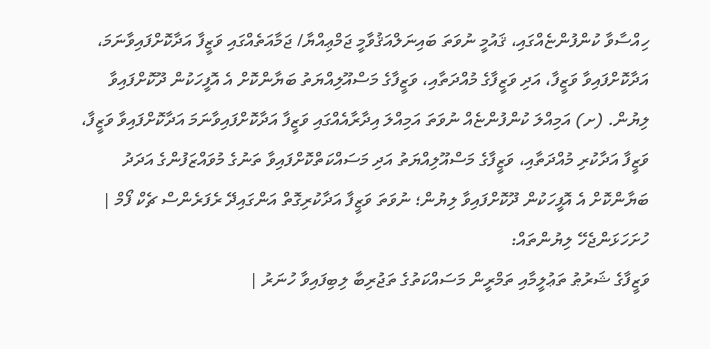ހިއްސާވާ ކުންފުންޏެއްގައި، ޤައުމީ ނުވަތަ ބައިނަލްއަޤުވާމީ ޖަމްޢިއްޔާ/ ޖަމާއަތެއްގައި ވަޒީފާ އަދާކޮށްފައިވާނަމަ، އަދާކޮށްފައިވާ ވަޒީފާ، އަދި ވަޒީފާގެ މުއްދަތާއި، ވަޒީފާގެ މަސްއޫލިއްޔަތު ބަޔާންކޮށް އެ އޮފީހަކުން ދޫކޮށްފައިވާ ލިޔުން. (ށ) އަމިއްލަ ކުންފުންޏެއް ނުވަތަ އަމިއްލަ އިދާރާއެއްގައި ވަޒީފާ އަދާކޮށްފައިވާނަމަ އަދާކޮށްފައިވާ ވަޒީފާ، ވަޒީފާ އަދާކުރި މުއްދަތާއި، ވަޒީފާގެ މަސްއޫލިއްޔަތު އަދި މަސައްކަތްކޮށްފައިވާ ތަނުގެ މުވައްޒަފުންގެ އަދަދު ބަޔާންކޮށް އެ އޮފީހަކުން ދޫކޮށްފައިވާ ލިޔުން؛ ނުވަތަ ވަޒީފާ އަދާކުރިގޮތް އަންގައިދޭ ރެފަރެންސް ޗެކް ފޯމް |
ހުށަހަޅަންޖެހޭ ލިޔުންތައް:
ވަޒީފާގެ ޝަރުޠު ތަޢުލީމާއި ތަމްރީން މަސައްކަތުގެ ތަޖުރިބާ ލިބިފައިވާ ހުނަރު |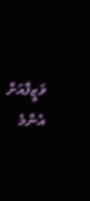ވަޒީފާއަށް އެންމެ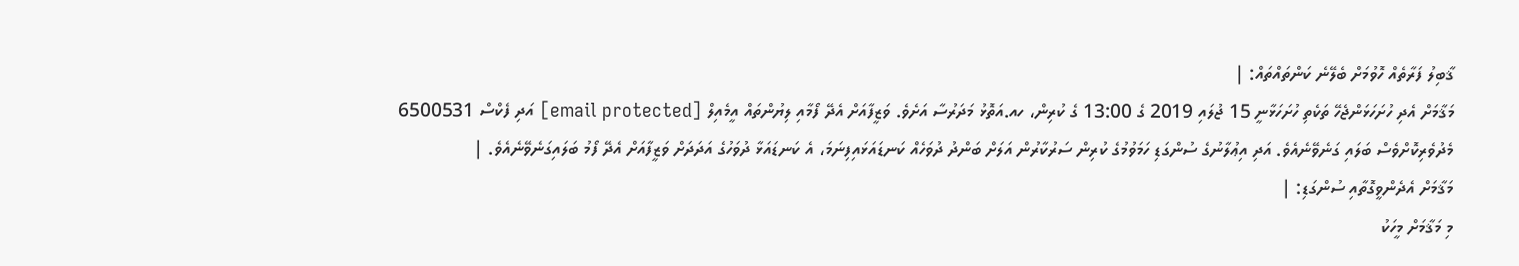ޤާބިލު ފަރާތެއް ހޮވުމަށް ބެލޭނެ ކަންތައްތައް: |
މަޤާމަށް އެދި ހުށަހަޅަންޖެހޭ ތަކެތި ހުށަހަޅާނީ 15 ޖުލައި 2019 ގެ 13:00 ގެ ކުރިން، ހއ.އަތޮޅު މަދަރުސާ އަށެވެ. ވަޒީފާއަށް އެދޭ ފޯމާއި ލިޔުންތައް އީމެއިލް [email protected] އަދި ފެކްސް 6500531 މެދުވެރިކޮށްވެސް ބަލައި ގަނެވޭނެއެވެ. އަދި އިޢުލާނުގެ ސުންގަޑި ހަމަވުމުގެ ކުރިން ސަރުކާރުން އަލަށް ބަންދު ދުވަހެއް ކަނޑައަޅައިފިނަމަ، އެ ކަނޑައަޅާ ދުވަހުގެ އަދަދަށް ވަޒީފާއަށް އެދޭ ފޯމު ބަލައިގަނެވޭނެއެވެ. |
މަޤާމަށް އެދެންވީގޮތާއި ސުންގަޑި: |
މި މަޤާމަށް މީހަކު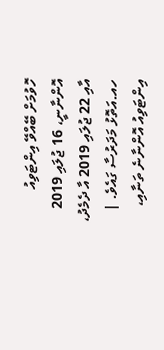ހޮވުމަށް ބޭއްވޭ އިންޓަވިއު އޮންނާނީ، 16 ޖުލައި 2019 އާއި 22 ޖުލައި 2019 އާ ދެމެދު، ހއ.އަތޮޅު މަދަރުސާ ގައެވެ. |
އިންޓަވިއު އޮންނާނެ ތަނާއި،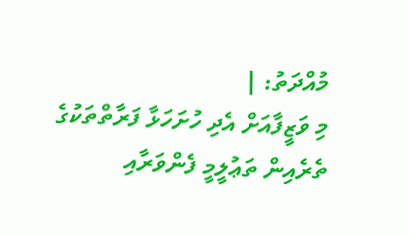މުއްދަތު: |
މި ވަޒީފާއަށް އެދި ހުށަހަޅާ ފަރާތްތަކުގެ ތެރެއިން ތަޢުލީމީ ފެންވަރާއި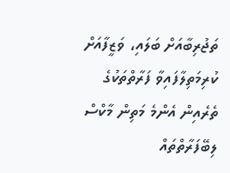ތަޖުރިބާއަށް ބަލައި، ވަޒީފާއަށް ކުރިމަތިލާފައިވާ ފަރާތްތަކުގެ ތެރެއިން އެންމެ މަތިން މާކްސް ލިބޭފަރާތްތައް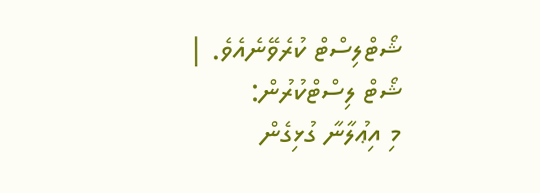ޝޯޓްލިސްޓް ކުރެވޭނެއެވެ. |
ޝޯޓް ލިސްޓްކުރުން:
މި އިޢުލާނާ ގުޅިގެން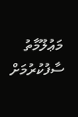މަޢުލޫމާތު ސާފުކުރުމަށް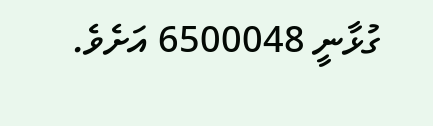ގުޅާނީ 6500048 އަށެވެ.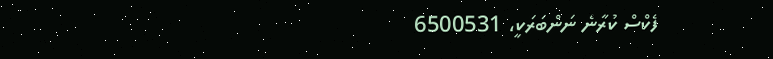ފެކްސް ކުރާނެ ނަންބަރަކީ، 6500531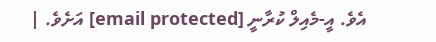އެވެ. އީ-މެއިލް ކުރާނީ [email protected] އަށެވެ. |